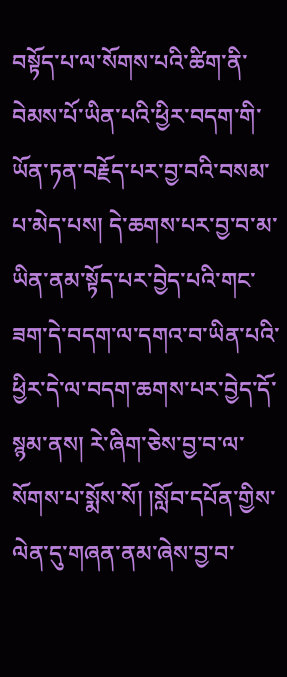བསྟོད་པ་ལ་སོགས་པའི་ཚིག་ནི་བེམས་པོ་ཡིན་པའི་ཕྱིར་བདག་གི་ཡོན་ཏན་བརྗོད་པར་བྱ་བའི་བསམ་པ་མེད་པས། དེ་ཆགས་པར་བྱ་བ་མ་ཡིན་ནམ་སྟོད་པར་བྱེད་པའི་གང་ཟག་དེ་བདག་ལ་དགའ་བ་ཡིན་པའི་ཕྱིར་དེ་ལ་བདག་ཆགས་པར་བྱེད་དོ་སྙམ་ནས། རེ་ཞིག་ཅེས་བྱ་བ་ལ་སོགས་པ་སྨོས་སོ། །སློབ་དཔོན་གྱིས་ལེན་དུ་གཞན་ནམ་ཞེས་བྱ་བ་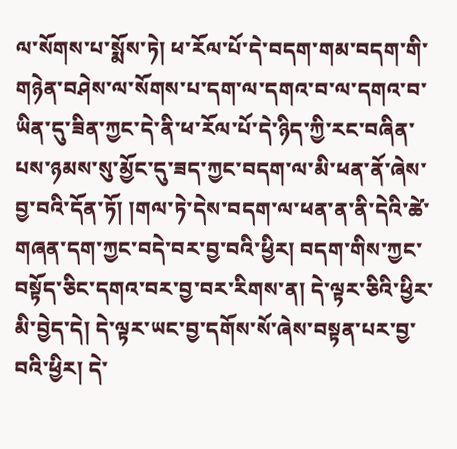ལ་སོགས་པ་སྨོས་ཏེ། ཕ་རོལ་པོ་དེ་བདག་གམ་བདག་གི་གཉེན་བཤེས་ལ་སོགས་པ་དག་ལ་དགའ་བ་ལ་དགའ་བ་ཡིན་དུ་ཟིན་ཀྱང་དེ་ནི་ཕ་རོལ་པོ་དེ་ཉིད་ཀྱི་རང་བཞིན་པས་ཉམས་སུ་མྱོང་དུ་ཟད་ཀྱང་བདག་ལ་མི་ཕན་ནོ་ཞེས་བྱ་བའི་དོན་ཏོ། །གལ་ཏེ་དེས་བདག་ལ་ཕན་ན་ནི་དེའི་ཚེ་གཞན་དག་ཀྱང་བདེ་བར་བྱ་བའི་ཕྱིར། བདག་གིས་ཀྱང་བསྟོད་ཅིང་དགའ་བར་བྱ་བར་རིགས་ན། དེ་ལྟར་ཅིའི་ཕྱིར་མི་བྱེད་དེ། དེ་ལྟར་ཡང་བྱ་དགོས་སོ་ཞེས་བསྟན་པར་བྱ་བའི་ཕྱིར། དེ་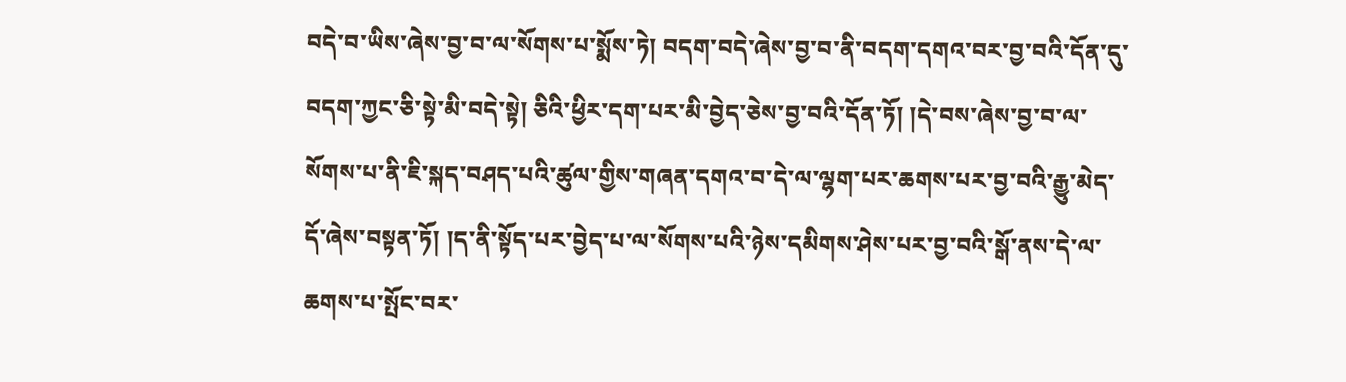བདེ་བ་ཡིས་ཞེས་བྱ་བ་ལ་སོགས་པ་སྨོས་ཏེ། བདག་བདེ་ཞེས་བྱ་བ་ནི་བདག་དགའ་བར་བྱ་བའི་དོན་དུ་བདག་ཀྱང་ཅི་སྟེ་མི་བདེ་སྟེ། ཅིའི་ཕྱིར་དག་པར་མི་བྱེད་ཅེས་བྱ་བའི་དོན་ཏོ། །དེ་བས་ཞེས་བྱ་བ་ལ་སོགས་པ་ནི་ཇི་སྐད་བཤད་པའི་ཚུལ་གྱིས་གཞན་དགའ་བ་དེ་ལ་ལྷག་པར་ཆགས་པར་བྱ་བའི་རྒྱུ་མེད་དོ་ཞེས་བསྟན་ཏོ། །ད་ནི་སྟོད་པར་བྱེད་པ་ལ་སོགས་པའི་ཉེས་དམིགས་ཤེས་པར་བྱ་བའི་སྒོ་ནས་དེ་ལ་ཆགས་པ་སྤོང་བར་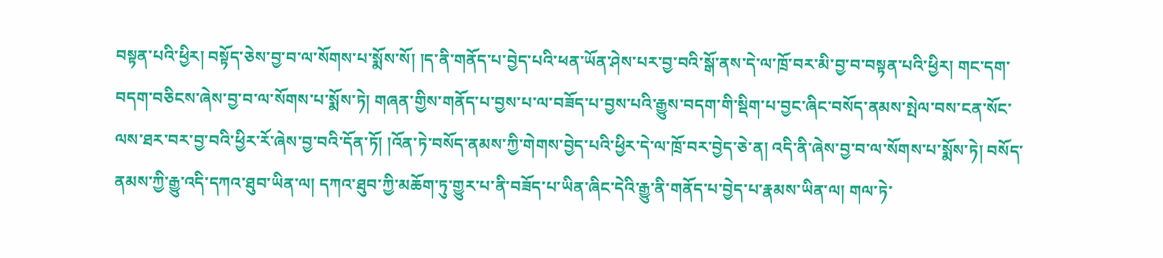བསྟན་པའི་ཕྱིར། བསྟོད་ཅེས་བྱ་བ་ལ་སོགས་པ་སྨོས་སོ། །ད་ནི་གནོད་པ་བྱེད་པའི་ཕན་ཡོན་ཤེས་པར་བྱ་བའི་སྒོ་ནས་དེ་ལ་ཁྲོ་བར་མི་བྱ་བ་བསྟན་པའི་ཕྱིར། གང་དག་བདག་བཅིངས་ཞེས་བྱ་བ་ལ་སོགས་པ་སྨོས་ཏེ། གཞན་གྱིས་གནོད་པ་བྱས་པ་ལ་བཟོད་པ་བྱས་པའི་རྒྱུས་བདག་གི་སྡིག་པ་བྱང་ཞིང་བསོད་ནམས་སྤེལ་བས་ངན་སོང་ལས་ཐར་བར་བྱ་བའི་ཕྱིར་རོ་ཞེས་བྱ་བའི་དོན་ཏོ། །འོན་ཏེ་བསོད་ནམས་ཀྱི་གེགས་བྱེད་པའི་ཕྱིར་དེ་ལ་ཁྲོ་བར་བྱེད་ཅེ་ན། འདི་ནི་ཞེས་བྱ་བ་ལ་སོགས་པ་སྨོས་ཏེ། བསོད་ནམས་ཀྱི་རྒྱུ་འདི་དཀའ་ཐུབ་ཡིན་ལ། དཀའ་ཐུབ་ཀྱི་མཆོག་ཏུ་གྱུར་པ་ནི་བཟོད་པ་ཡིན་ཞིང་དེའི་རྒྱུ་ནི་གནོད་པ་བྱེད་པ་རྣམས་ཡིན་ལ། གལ་ཏེ་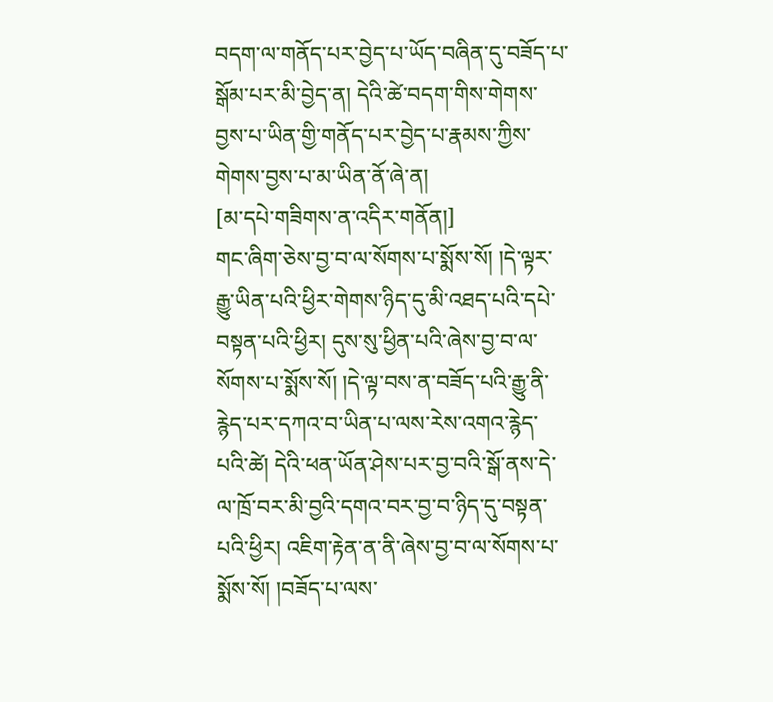བདག་ལ་གནོད་པར་བྱེད་པ་ཡོད་བཞིན་དུ་བཟོད་པ་སྒོམ་པར་མི་བྱེད་ན། དེའི་ཚེ་བདག་གིས་གེགས་བྱས་པ་ཡིན་གྱི་གནོད་པར་བྱེད་པ་རྣམས་ཀྱིས་གེགས་བྱས་པ་མ་ཡིན་ནོ་ཞེ་ན།
[མ་དཔེ་གཟིགས་ན་འདིར་གནོན།]
གང་ཞིག་ཅེས་བྱ་བ་ལ་སོགས་པ་སྨོས་སོ། །དེ་ལྟར་རྒྱུ་ཡིན་པའི་ཕྱིར་གེགས་ཉིད་དུ་མི་འཐད་པའི་དཔེ་བསྟན་པའི་ཕྱིར། དུས་སུ་ཕྱིན་པའི་ཞེས་བྱ་བ་ལ་སོགས་པ་སྨོས་སོ། །དེ་ལྟ་བས་ན་བཟོད་པའི་རྒྱུ་ནི་རྙེད་པར་དཀའ་བ་ཡིན་པ་ལས་རེས་འགའ་རྙེད་པའི་ཚེ། དེའི་ཕན་ཡོན་ཤེས་པར་བྱ་བའི་སྒོ་ནས་དེ་ལ་ཁྲོ་བར་མི་བྱའི་དགའ་བར་བྱ་བ་ཉིད་དུ་བསྟན་པའི་ཕྱིར། འཇིག་རྟེན་ན་ནི་ཞེས་བྱ་བ་ལ་སོགས་པ་སྨོས་སོ། །བཟོད་པ་ལས་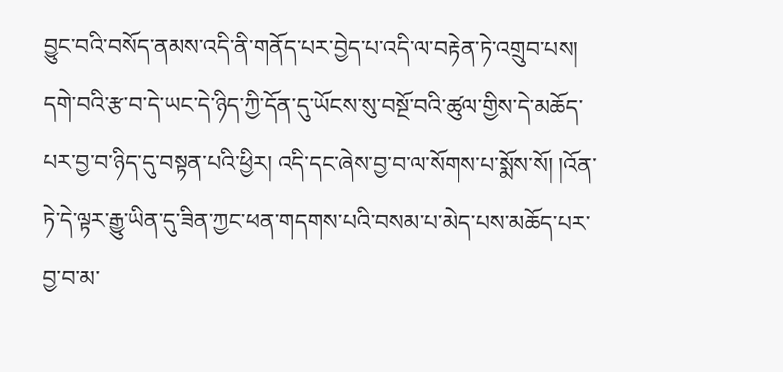བྱུང་བའི་བསོད་ནམས་འདི་ནི་གནོད་པར་བྱེད་པ་འདི་ལ་བརྟེན་ཏེ་འགྲུབ་པས། དགེ་བའི་རྩ་བ་དེ་ཡང་དེ་ཉིད་ཀྱི་དོན་དུ་ཡོངས་སུ་བསྔོ་བའི་ཚུལ་གྱིས་དེ་མཆོད་པར་བྱ་བ་ཉིད་དུ་བསྟན་པའི་ཕྱིར། འདི་དང་ཞེས་བྱ་བ་ལ་སོགས་པ་སྨོས་སོ། །འོན་ཏེ་དེ་ལྟར་རྒྱུ་ཡིན་དུ་ཟིན་ཀྱང་ཕན་གདགས་པའི་བསམ་པ་མེད་པས་མཆོད་པར་བྱ་བ་མ་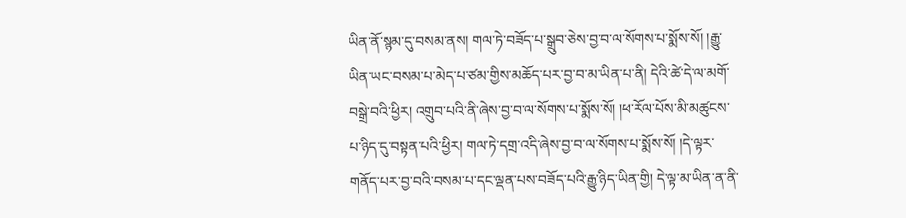ཡིན་ནོ་སྙམ་དུ་བསམ་ནས། གལ་ཏེ་བཟོད་པ་སྒྲུབ་ཅེས་བྱ་བ་ལ་སོགས་པ་སྨོས་སོ། །རྒྱུ་ཡིན་ཡང་བསམ་པ་མེད་པ་ཙམ་གྱིས་མཆོད་པར་བྱ་བ་མ་ཡིན་པ་ནི། དེའི་ཚེ་དེ་ལ་མགོ་བསྒྲེ་བའི་ཕྱིར། འགྲུབ་པའི་ནི་ཞེས་བྱ་བ་ལ་སོགས་པ་སྨོས་སོ། །ཕ་རོལ་པོས་མི་མཚུངས་པ་ཉིད་དུ་བསྟན་པའི་ཕྱིར། གལ་ཏེ་དགྲ་འདི་ཞེས་བྱ་བ་ལ་སོགས་པ་སྨོས་སོ། །དེ་ལྟར་གནོད་པར་བྱ་བའི་བསམ་པ་དང་ལྡན་པས་བཟོད་པའི་རྒྱུ་ཉིད་ཡིན་གྱི། དེ་ལྟ་མ་ཡིན་ན་ནི་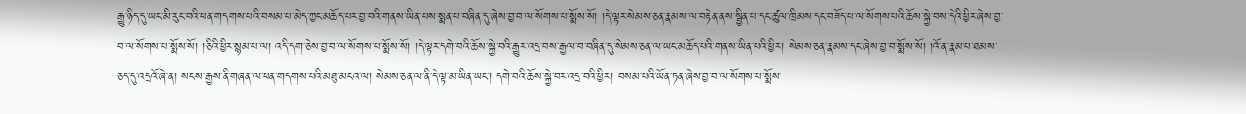རྒྱུ་ཉིད་དུ་ཡང་མི་རུང་བའི་ཕན་གདགས་པའི་བསམ་པ་མེད་ཀྱང་མཆོད་པར་བྱ་བའི་གནས་ཡིན་པས་སྨན་པ་བཞིན་དུ་ཞེས་བྱ་བ་ལ་སོགས་པ་སྨོས་སོ། །དེ་ལྟར་སེམས་ཅན་རྣམས་ལ་བརྟེན་ནས་སྦྱིན་པ་དང་ཚུལ་ཁྲིམས་དང་བཟོད་པ་ལ་སོགས་པའི་ཆོས་སྐྱེ་བས་དེའི་ཕྱིར་ཞེས་བྱ་བ་ལ་སོགས་པ་སྨོས་སོ། །ཅིའི་ཕྱིར་སྙམ་པ་ལ། འདི་དག་ཅེས་བྱ་བ་ལ་སོགས་པ་སྨོས་སོ། །དེ་ལྟར་དགེ་བའི་ཆོས་སྐྱེ་བའི་རྒྱུར་འདྲ་བས་རྒྱལ་བ་བཞིན་དུ་སེམས་ཅན་ལ་ཡང་མཆོད་པའི་གནས་ཡིན་པའི་ཕྱིར། སེམས་ཅན་རྣམས་དང་ཞེས་བྱ་བ་སྨོས་སོ། །འོ་ན་རྣམ་པ་ཐམས་ཅད་དུ་འདྲའོ་ཞེ་ན། སངས་རྒྱས་ནི་གཞན་ལ་ཕན་གདགས་པའི་མཐུ་མངའ་ལ། སེམས་ཅན་ལ་ནི་དེ་ལྟ་མ་ཡིན་ཡང་། དགེ་བའི་ཆོས་སྐྱེ་བར་འདྲ་བའི་ཕྱིར། བསམ་པའི་ཡོན་ཏན་ཞེས་བྱ་བ་ལ་སོགས་པ་སྨོས་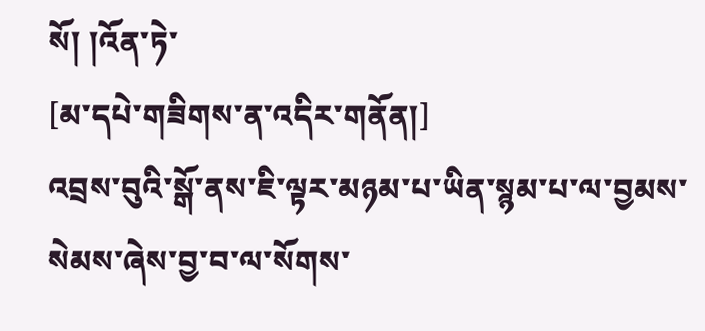སོ། །འོན་ཏེ་
[མ་དཔེ་གཟིགས་ན་འདིར་གནོན།]
འབྲས་བུའི་སྒོ་ནས་ཇི་ལྟར་མཉམ་པ་ཡིན་སྙམ་པ་ལ་བྱམས་སེམས་ཞེས་བྱ་བ་ལ་སོགས་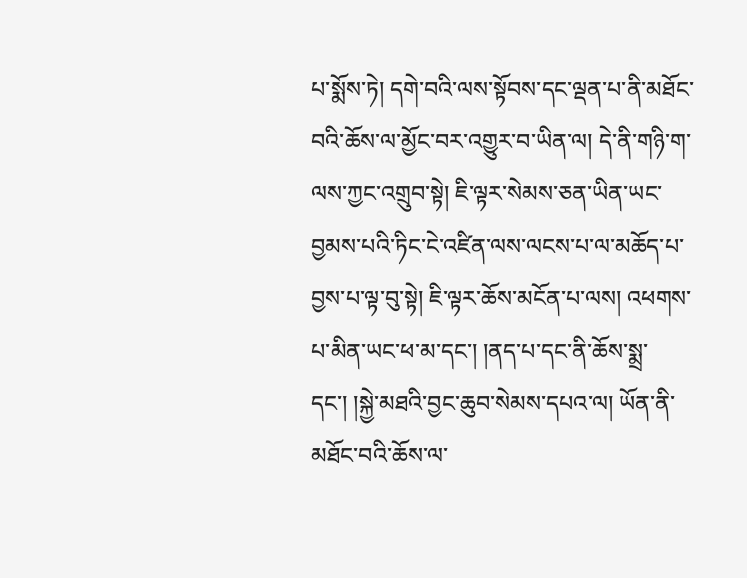པ་སྨོས་ཏེ། དགེ་བའི་ལས་སྟོབས་དང་ལྡན་པ་ནི་མཐོང་བའི་ཆོས་ལ་མྱོང་བར་འགྱུར་བ་ཡིན་ལ། དེ་ནི་གཉི་ག་ལས་ཀྱང་འགྲུབ་སྟེ། ཇི་ལྟར་སེམས་ཅན་ཡིན་ཡང་བྱམས་པའི་ཏིང་ངེ་འཛིན་ལས་ལངས་པ་ལ་མཆོད་པ་བྱས་པ་ལྟ་བུ་སྟེ། ཇི་ལྟར་ཆོས་མངོན་པ་ལས། འཕགས་པ་མིན་ཡང་ཕ་མ་དང་། །ནད་པ་དང་ནི་ཆོས་སྨྲ་དང་། །སྐྱེ་མཐའི་བྱང་ཆུབ་སེམས་དཔའ་ལ། ཡོན་ནི་མཐོང་བའི་ཆོས་ལ་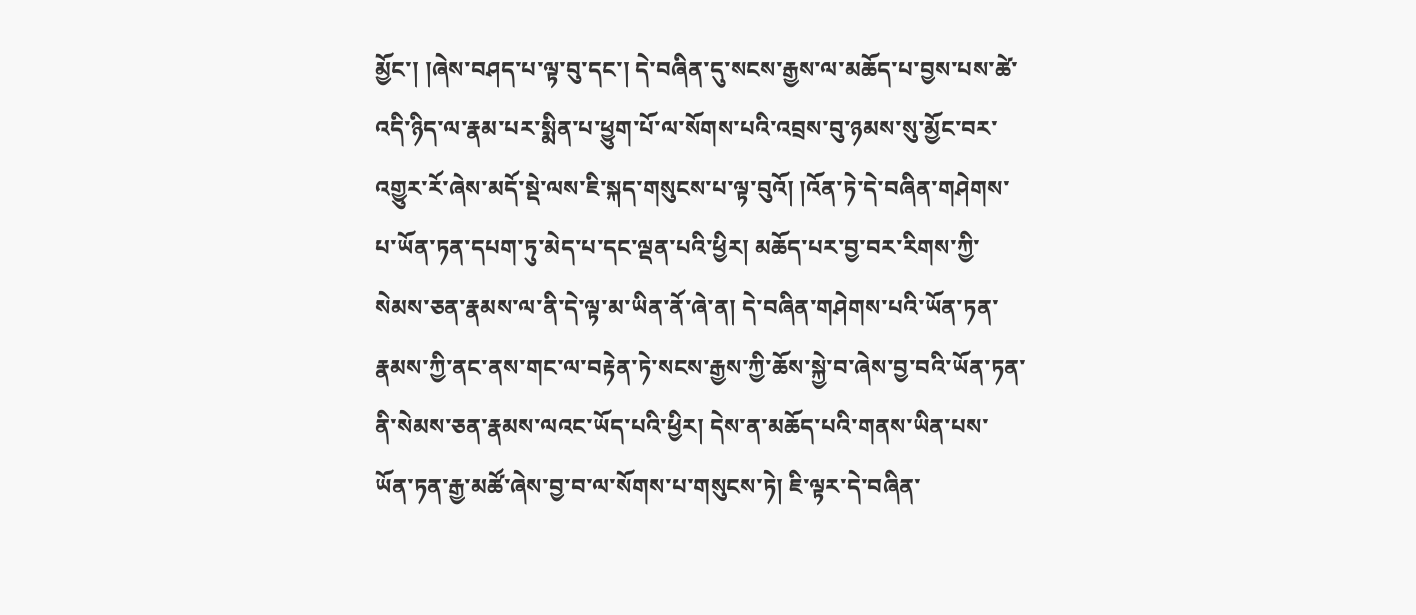མྱོང་། །ཞེས་བཤད་པ་ལྟ་བུ་དང་། དེ་བཞིན་དུ་སངས་རྒྱས་ལ་མཆོད་པ་བྱས་པས་ཚེ་འདི་ཉིད་ལ་རྣམ་པར་སྨིན་པ་ཕྱུག་པོ་ལ་སོགས་པའི་འབྲས་བུ་ཉམས་སུ་མྱོང་བར་འགྱུར་རོ་ཞེས་མདོ་སྡེ་ལས་ཇི་སྐད་གསུངས་པ་ལྟ་བུའོ། །འོན་ཏེ་དེ་བཞིན་གཤེགས་པ་ཡོན་ཏན་དཔག་ཏུ་མེད་པ་དང་ལྡན་པའི་ཕྱིར། མཆོད་པར་བྱ་བར་རིགས་ཀྱི་སེམས་ཅན་རྣམས་ལ་ནི་དེ་ལྟ་མ་ཡིན་ནོ་ཞེ་ན། དེ་བཞིན་གཤེགས་པའི་ཡོན་ཏན་རྣམས་ཀྱི་ནང་ནས་གང་ལ་བརྟེན་ཏེ་སངས་རྒྱས་ཀྱི་ཆོས་སྐྱེ་བ་ཞེས་བྱ་བའི་ཡོན་ཏན་ནི་སེམས་ཅན་རྣམས་ལའང་ཡོད་པའི་ཕྱིར། དེས་ན་མཆོད་པའི་གནས་ཡིན་པས་ཡོན་ཏན་རྒྱ་མཚོ་ཞེས་བྱ་བ་ལ་སོགས་པ་གསུངས་ཏེ། ཇི་ལྟར་དེ་བཞིན་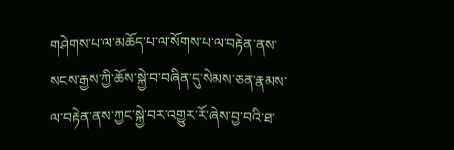གཤེགས་པ་ལ་མཆོད་པ་ལ་སོགས་པ་ལ་བརྟེན་ནས་སངས་རྒྱས་ཀྱི་ཆོས་སྐྱེ་བ་བཞིན་དུ་སེམས་ཅན་རྣམས་ལ་བརྟེན་ནས་ཀྱང་སྐྱེ་བར་འགྱུར་རོ་ཞེས་བྱ་བའི་ཐ་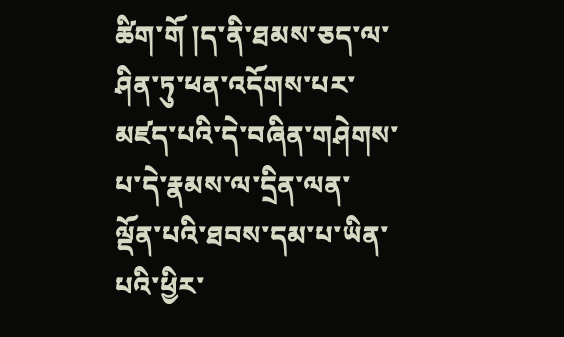ཚིག་གོ །ད་ནི་ཐམས་ཅད་ལ་ཤིན་ཏུ་ཕན་འདོགས་པར་མཛད་པའི་དེ་བཞིན་གཤེགས་པ་དེ་རྣམས་ལ་དྲིན་ལན་ལྡོན་པའི་ཐབས་དམ་པ་ཡིན་པའི་ཕྱིར་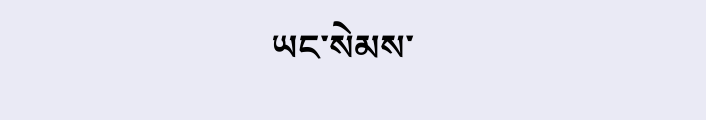ཡང་སེམས་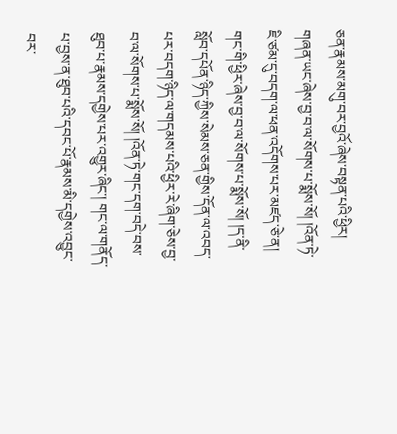ཅན་རྣམས་མགུ་བར་བྱའོ་ཞེས་བསྟན་པའི་ཕྱིར། གཞན་ཡང་ཞེས་བྱ་བ་ལ་སོགས་པ་སྨོས་སོ། །འོན་ཏེ་ཇི་ཙམ་དུ་བདག་ལ་ཕན་འདོགས་པར་མཛད་ཅེ་ན། གང་གི་ཕྱིར་ཞེས་བྱ་བ་ལ་སོགས་པ་སྨོས་སོ། །ད་ནི་སློབ་དཔོན་ཉིད་ཀྱིས་སེམས་ཅན་གྱིས་དོན་ལ་འབད་པར་བདག་ཉིད་ལ་གདམས་པའི་ཕྱིར་རེ་ཞིག་ཅེས་བྱ་བ་ལ་སོགས་པ་སྨོས་སོ། །འོན་ཏེ་གང་དག་བདེ་བས་ཐུབ་པ་རྣམས་དགྱེས་པར་འགྱུར་ཞིང་། གང་ལ་གནོད་པ་བྱས་ན་ཐུབ་པའི་དབང་པོ་རྣམས་མི་དགྱེས་འབྱུང་བར་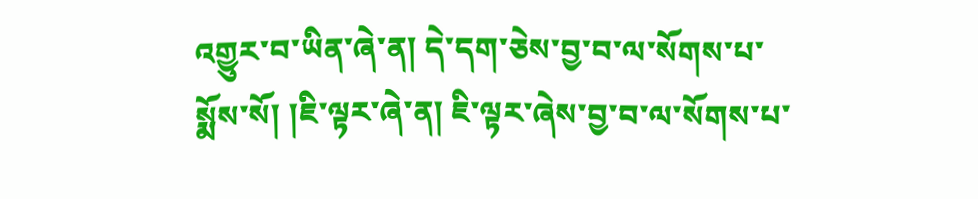འགྱུར་བ་ཡིན་ཞེ་ན། དེ་དག་ཅེས་བྱ་བ་ལ་སོགས་པ་སྨོས་སོ། །ཇི་ལྟར་ཞེ་ན། ཇི་ལྟར་ཞེས་བྱ་བ་ལ་སོགས་པ་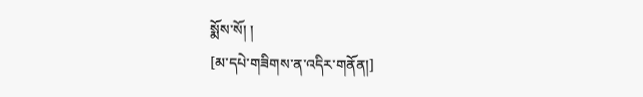སྨོས་སོ། །
[མ་དཔེ་གཟིགས་ན་འདིར་གནོན།]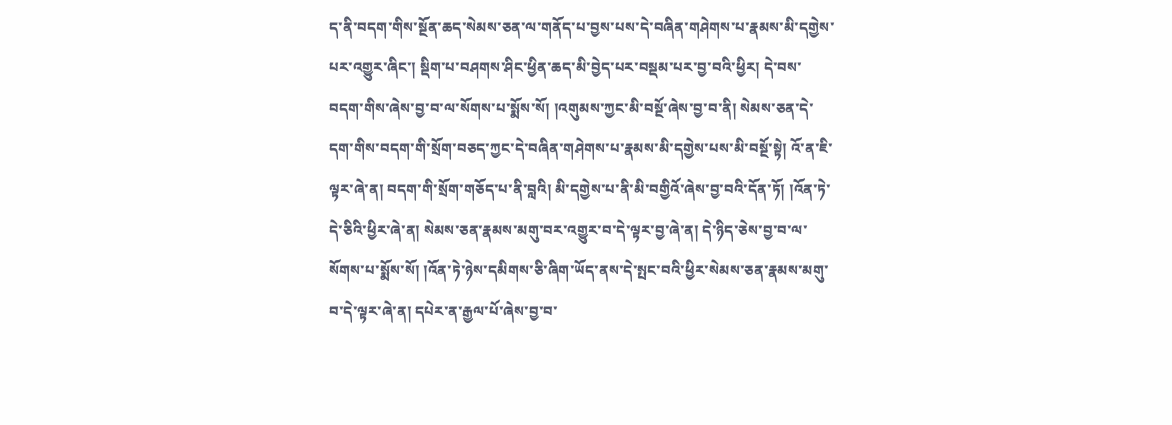ད་ནི་བདག་གིས་སྔོན་ཆད་སེམས་ཅན་ལ་གནོད་པ་བྱས་པས་དེ་བཞིན་གཤེགས་པ་རྣམས་མི་དགྱེས་པར་འགྱུར་ཞིང་། སྡིག་པ་བཤགས་ཤིང་ཕྱིན་ཆད་མི་བྱེད་པར་བསྡམ་པར་བྱ་བའི་ཕྱིར། དེ་བས་བདག་གིས་ཞེས་བྱ་བ་ལ་སོགས་པ་སྨོས་སོ། །འགུམས་ཀྱང་མི་བསྔོ་ཞེས་བྱ་བ་ནི། སེམས་ཅན་དེ་དག་གིས་བདག་གི་སྲོག་བཅད་ཀྱང་དེ་བཞིན་གཤེགས་པ་རྣམས་མི་དགྱེས་པས་མི་བསྔོ་སྟེ། འོ་ན་ཇི་ལྟར་ཞེ་ན། བདག་གི་སྲོག་གཅོད་པ་ནི་བླའི། མི་དགྱེས་པ་ནི་མི་བགྱིའོ་ཞེས་བྱ་བའི་དོན་ཏོ། །འོན་ཏེ་དེ་ཅིའི་ཕྱིར་ཞེ་ན། སེམས་ཅན་རྣམས་མགུ་བར་འགྱུར་བ་དེ་ལྟར་བྱ་ཞེ་ན། དེ་ཉིད་ཅེས་བྱ་བ་ལ་སོགས་པ་སྨོས་སོ། །འོན་ཏེ་ཉེས་དམིགས་ཅི་ཞིག་ཡོད་ནས་དེ་སྤང་བའི་ཕྱིར་སེམས་ཅན་རྣམས་མགུ་བ་དེ་ལྟར་ཞེ་ན། དཔེར་ན་རྒྱལ་པོ་ཞེས་བྱ་བ་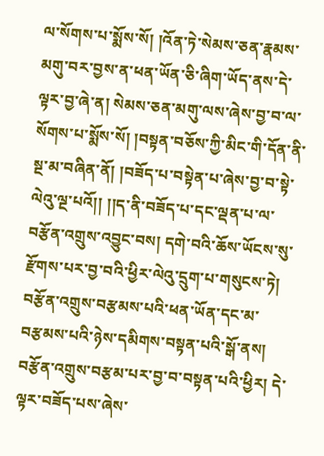ལ་སོགས་པ་སྨོས་སོ། །འོན་ཏེ་སེམས་ཅན་རྣམས་མགུ་བར་བྱས་ན་ཕན་ཡོན་ཅི་ཞིག་ཡོད་ནས་དེ་ལྟར་བྱ་ཞེ་ན། སེམས་ཅན་མགུ་ལས་ཞེས་བྱ་བ་ལ་སོགས་པ་སྨོས་སོ། །བསྟན་བཅོས་ཀྱི་མིང་གི་དོན་ནི་སྔ་མ་བཞིན་ནོ། །བཟོད་པ་བསྟེན་པ་ཞེས་བྱ་བ་སྟེ་ལེའུ་ལྔ་པའོ།། །།ད་ནི་བཟོད་པ་དང་ལྡན་པ་ལ་བརྩོན་འགྲུས་འབྱུང་བས། དགེ་བའི་ཆོས་ཡོངས་སུ་རྫོགས་པར་བྱ་བའི་ཕྱིར་ལེའུ་དྲུག་པ་གསུངས་ཏེ། བརྩོན་འགྲུས་བརྩམས་པའི་ཕན་ཡོན་དང་མ་བརྩམས་པའི་ཉེས་དམིགས་བསྟན་པའི་སྒོ་ནས། བརྩོན་འགྲུས་བརྩམ་པར་བྱ་བ་བསྟན་པའི་ཕྱིར། དེ་ལྟར་བཟོད་པས་ཞེས་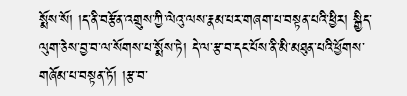སྨོས་སོ། །ད་ནི་བརྩོན་འགྲུས་ཀྱི་ལེའུ་ལས་རྣམ་པར་གཞག་པ་བསྟན་པའི་ཕྱིར། སྒྱིད་ལུག་ཅེས་བྱ་བ་ལ་སོགས་པ་སྨོས་ཏེ། དེ་ལ་རྩ་བ་དང་པོས་ནི་མི་མཐུན་པའི་ཕྱོགས་གཞོམ་པ་བསྟན་ཏོ། །རྩ་བ་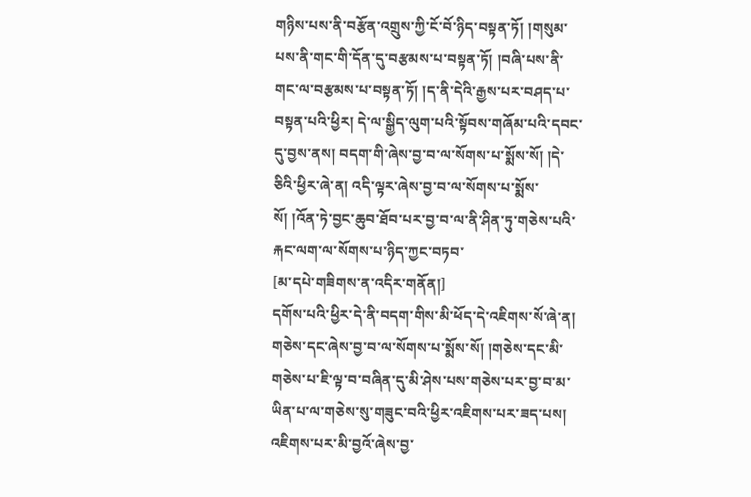གཉིས་པས་ནི་བརྩོན་འགྲུས་ཀྱི་ངོ་བོ་ཉིད་བསྟན་ཏོ། །གསུམ་པས་ནི་གང་གི་དོན་དུ་བརྩམས་པ་བསྟན་ཏོ། །བཞི་པས་ནི་གང་ལ་བརྩམས་པ་བསྟན་ཏོ། །ད་ནི་དེའི་རྒྱས་པར་བཤད་པ་བསྟན་པའི་ཕྱིར། དེ་ལ་སྒྱིད་ལུག་པའི་སྟོབས་གཞོམ་པའི་དབང་དུ་བྱས་ནས། བདག་གི་ཞེས་བྱ་བ་ལ་སོགས་པ་སྨོས་སོ། །དེ་ཅིའི་ཕྱིར་ཞེ་ན། འདི་ལྟར་ཞེས་བྱ་བ་ལ་སོགས་པ་སྨོས་སོ། །འོན་ཏེ་བྱང་ཆུབ་ཐོབ་པར་བྱ་བ་ལ་ནི་ཤིན་ཏུ་གཅེས་པའི་རྐང་ལག་ལ་སོགས་པ་ཉིད་ཀྱང་བཏབ་
[མ་དཔེ་གཟིགས་ན་འདིར་གནོན།]
དགོས་པའི་ཕྱིར་དེ་ནི་བདག་གིས་མི་ཕོད་དེ་འཇིགས་སོ་ཞེ་ན། གཅེས་དང་ཞེས་བྱ་བ་ལ་སོགས་པ་སྨོས་སོ། །གཅེས་དང་མི་གཅེས་པ་ཇི་ལྟ་བ་བཞིན་དུ་མི་ཤེས་པས་གཅེས་པར་བྱ་བ་མ་ཡིན་པ་ལ་གཅེས་སུ་གཟུང་བའི་ཕྱིར་འཇིགས་པར་ཟད་པས། འཇིགས་པར་མི་བྱའོ་ཞེས་བྱ་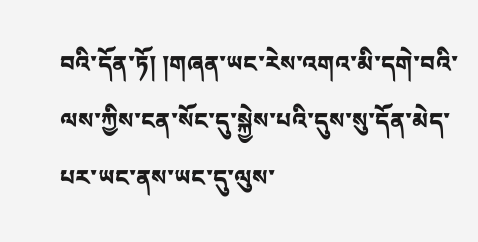བའི་དོན་ཏོ། །གཞན་ཡང་རེས་འགའ་མི་དགེ་བའི་ལས་ཀྱིས་ངན་སོང་དུ་སྐྱེས་པའི་དུས་སུ་དོན་མེད་པར་ཡང་ནས་ཡང་དུ་ལུས་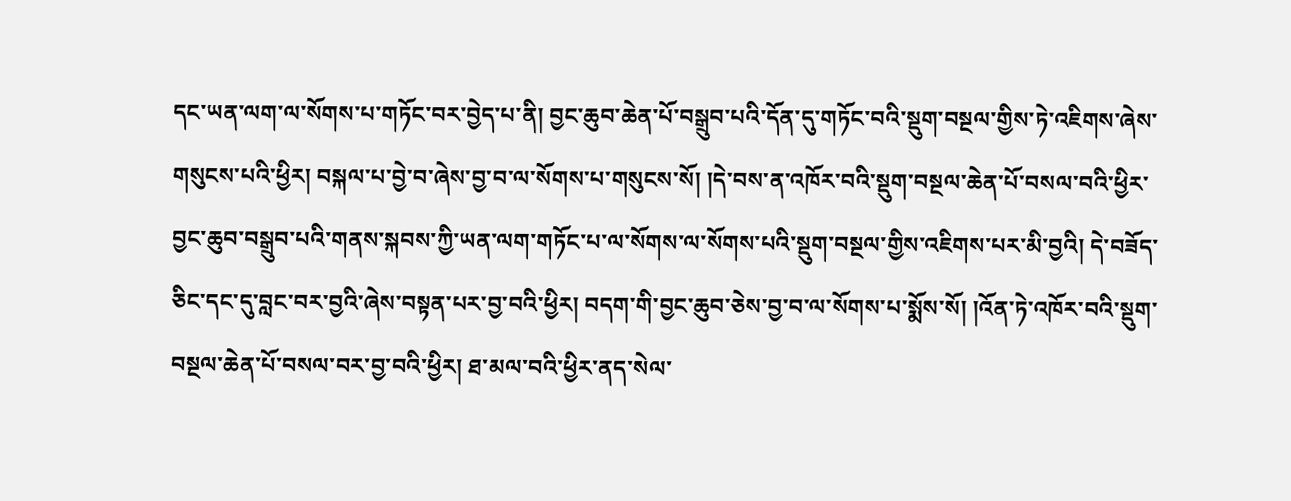དང་ཡན་ལག་ལ་སོགས་པ་གཏོང་བར་བྱེད་པ་ནི། བྱང་ཆུབ་ཆེན་པོ་བསྒྲུབ་པའི་དོན་དུ་གཏོང་བའི་སྡུག་བསྔལ་གྱིས་ཏེ་འཇིགས་ཞེས་གསུངས་པའི་ཕྱིར། བསྐལ་པ་བྱེ་བ་ཞེས་བྱ་བ་ལ་སོགས་པ་གསུངས་སོ། །དེ་བས་ན་འཁོར་བའི་སྡུག་བསྔལ་ཆེན་པོ་བསལ་བའི་ཕྱིར་བྱང་ཆུབ་བསྒྲུབ་པའི་གནས་སྐབས་ཀྱི་ཡན་ལག་གཏོང་པ་ལ་སོགས་ལ་སོགས་པའི་སྡུག་བསྔལ་གྱིས་འཇིགས་པར་མི་བྱའི། དེ་བཟོད་ཅིང་དང་དུ་བླང་བར་བྱའི་ཞེས་བསྟན་པར་བྱ་བའི་ཕྱིར། བདག་གི་བྱང་ཆུབ་ཅེས་བྱ་བ་ལ་སོགས་པ་སྨོས་སོ། །འོན་ཏེ་འཁོར་བའི་སྡུག་བསྔལ་ཆེན་པོ་བསལ་བར་བྱ་བའི་ཕྱིར། ཐ་མལ་བའི་ཕྱིར་ནད་སེལ་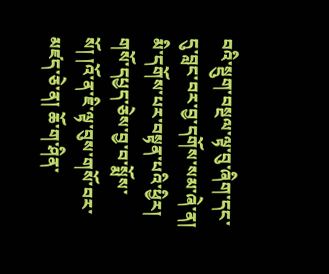བའི་སྡུག་བསྔལ་ལྟ་བུ་ཞིག་དང་དུ་བླང་བར་བྱ་དགོས་སམ་ཞེ་ན། མི་དགོས་པར་བསྟན་པའི་ཕྱིར། གསོ་དཔྱད་ཅེས་བྱ་བ་སྨོས་སོ། །འོ་ན་ཇི་ལྟ་བུས་གསོ་བར་མཛད་ཅེ་ན། ཆོ་ག་ཤིན་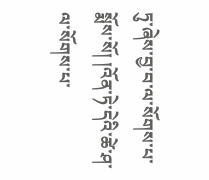ཏུ་ཞེས་བྱ་བ་ལ་སོགས་པ་སྨོས་སོ། །འོན་ཏེ་དེའི་ཚེ་ཤ་ལ་སོགས་པ་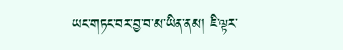ཡང་གཏང་བར་བྱ་བ་མ་ཡིན་ནམ། ཇི་ལྟར་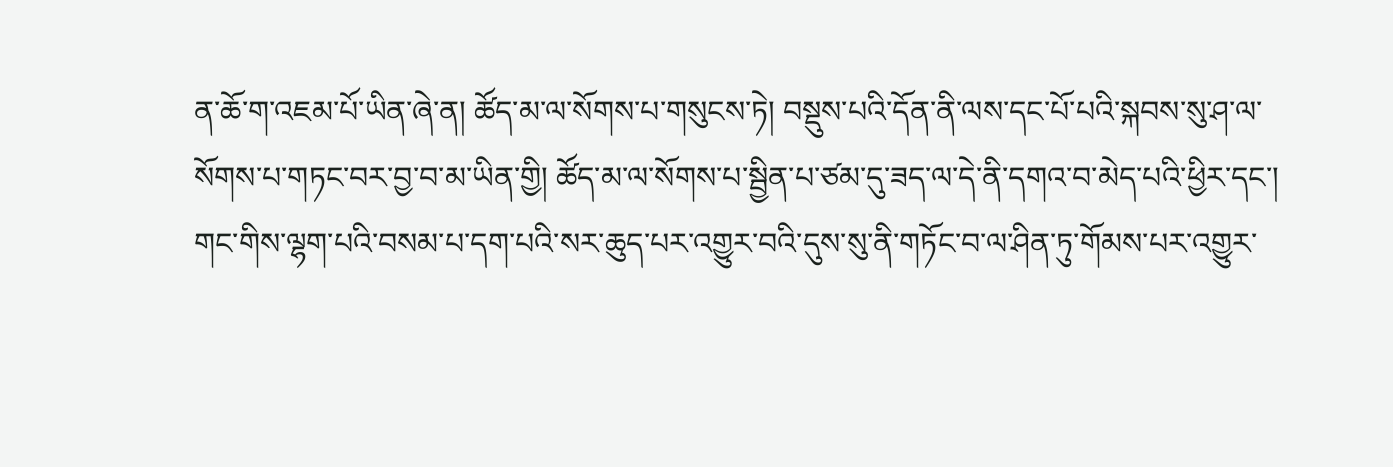ན་ཆོ་ག་འཇམ་པོ་ཡིན་ཞེ་ན། ཚོད་མ་ལ་སོགས་པ་གསུངས་ཏེ། བསྡུས་པའི་དོན་ནི་ལས་དང་པོ་པའི་སྐབས་སུ་ཤ་ལ་སོགས་པ་གཏང་བར་བྱ་བ་མ་ཡིན་གྱི། ཚོད་མ་ལ་སོགས་པ་སྦྱིན་པ་ཙམ་དུ་ཟད་ལ་དེ་ནི་དགའ་བ་མེད་པའི་ཕྱིར་དང་། གང་གིས་ལྷག་པའི་བསམ་པ་དག་པའི་སར་ཆུད་པར་འགྱུར་བའི་དུས་སུ་ནི་གཏོང་བ་ལ་ཤིན་ཏུ་གོམས་པར་འགྱུར་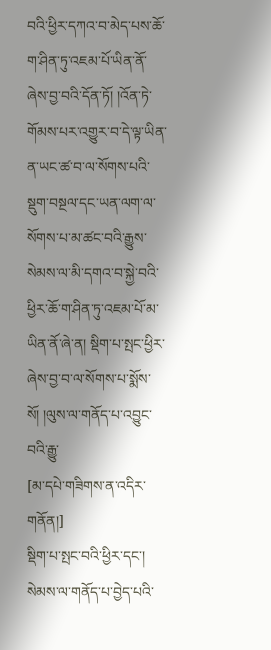བའི་ཕྱིར་དཀའ་བ་མེད་པས་ཆོ་ག་ཤིན་ཏུ་འཇམ་པོ་ཡིན་ནོ་ཞེས་བྱ་བའི་དོན་ཏོ། །འོན་ཏེ་གོམས་པར་འགྱུར་བ་དེ་ལྟ་ཡིན་ན་ཡང་ཚ་བ་ལ་སོགས་པའི་སྡུག་བསྔལ་དང་ཡན་ལག་ལ་སོགས་པ་མ་ཚང་བའི་རྒྱུས་སེམས་ལ་མི་དགའ་བ་སྐྱེ་བའི་ཕྱིར་ཆོ་ག་ཤིན་ཏུ་འཇམ་པོ་མ་ཡིན་ནོ་ཞེ་ན། སྡིག་པ་སྤང་ཕྱིར་ཞེས་བྱ་བ་ལ་སོགས་པ་སྨོས་སོ། །ལུས་ལ་གནོད་པ་འབྱུང་བའི་རྒྱུ་
[མ་དཔེ་གཟིགས་ན་འདིར་གནོན།]
སྡིག་པ་སྤང་བའི་ཕྱིར་དང་། སེམས་ལ་གནོད་པ་བྱེད་པའི་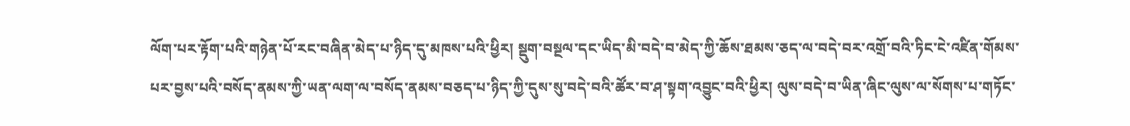ལོག་པར་རྟོག་པའི་གཉེན་པོ་རང་བཞིན་མེད་པ་ཉིད་དུ་མཁས་པའི་ཕྱིར། སྡུག་བསྔལ་དང་ཡིད་མི་བདེ་བ་མེད་ཀྱི་ཆོས་ཐམས་ཅད་ལ་བདེ་བར་འགྲོ་བའི་ཏིང་ངེ་འཛིན་གོམས་པར་བྱས་པའི་བསོད་ནམས་ཀྱི་ཡན་ལག་ལ་བསོད་ནམས་བཅད་པ་ཉིད་ཀྱི་དུས་སུ་བདེ་བའི་ཚོར་བ་ཤ་སྟག་འབྱུང་བའི་ཕྱིར། ལུས་བདེ་བ་ཡིན་ཞིང་ལུས་ལ་སོགས་པ་གཏོང་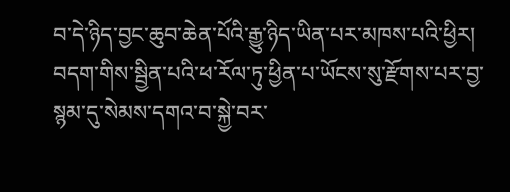བ་དེ་ཉིད་བྱང་ཆུབ་ཆེན་པོའི་རྒྱུ་ཉིད་ཡིན་པར་མཁས་པའི་ཕྱིར། བདག་གིས་སྦྱིན་པའི་ཕ་རོལ་ཏུ་ཕྱིན་པ་ཡོངས་སུ་རྫོགས་པར་བྱ་སྙམ་དུ་སེམས་དགའ་བ་སྐྱེ་བར་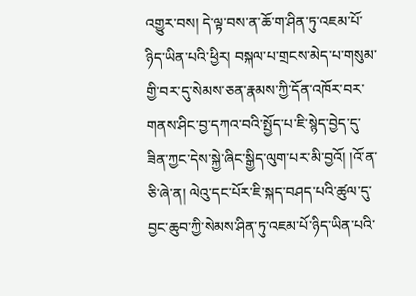འགྱུར་བས། དེ་ལྟ་བས་ན་ཆོ་ག་ཤིན་ཏུ་འཇམ་པོ་ཉིད་ཡིན་པའི་ཕྱིར། བསྐལ་པ་གྲངས་མེད་པ་གསུམ་གྱི་བར་དུ་སེམས་ཅན་རྣམས་ཀྱི་དོན་འཁོར་བར་གནས་ཤིང་བྱ་དཀའ་བའི་སྤྱོད་པ་ཇི་སྙེད་བྱེད་དུ་ཟིན་ཀྱང་དེས་སྐྱེ་ཞིང་སྒྱིད་ལུག་པར་མི་བྱའོ། །འོ་ན་ཅི་ཞེ་ན། ལེའུ་དང་པོར་ཇི་སྐད་བཤད་པའི་ཚུལ་དུ་བྱང་ཆུབ་ཀྱི་སེམས་ཤིན་ཏུ་འཇམ་པོ་ཉིད་ཡིན་པའི་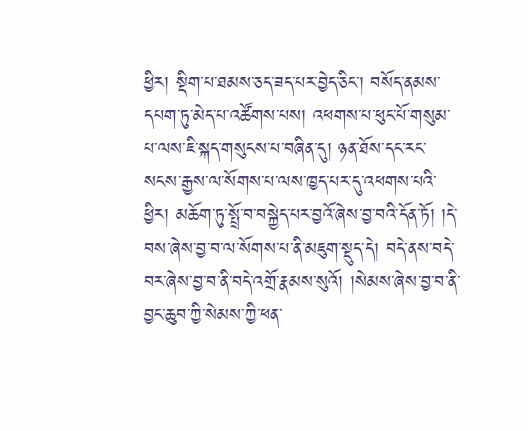ཕྱིར། སྡིག་པ་ཐམས་ཅད་ཟད་པར་བྱེད་ཅིང་། བསོད་ནམས་དཔག་ཏུ་མེད་པ་འཚོགས་པས། འཕགས་པ་ཕུང་པོ་གསུམ་པ་ལས་ཇི་སྐད་གསུངས་པ་བཞིན་དུ། ཉན་ཐོས་དང་རང་སངས་རྒྱས་ལ་སོགས་པ་ལས་ཁྱད་པར་དུ་འཕགས་པའི་ཕྱིར། མཆོག་ཏུ་སྤྲོ་བ་བསྐྱེད་པར་བྱའོ་ཞེས་བྱ་བའི་དོན་ཏོ། །དེ་བས་ཞེས་བྱ་བ་ལ་སོགས་པ་ནི་མཇུག་སྡུད་དེ། བདེ་ནས་བདེ་བར་ཞེས་བྱ་བ་ནི་བདེ་འགྲོ་རྣམས་སུའོ། །སེམས་ཞེས་བྱ་བ་ནི་བྱང་ཆུབ་ཀྱི་སེམས་ཀྱི་ཕན་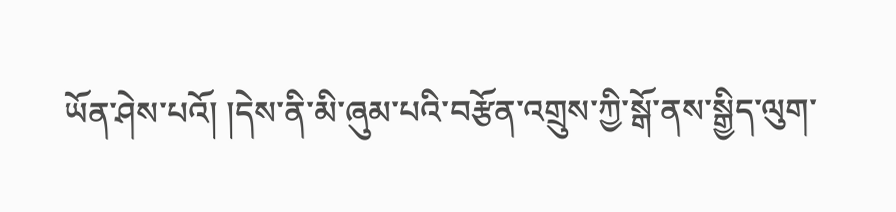ཡོན་ཤེས་པའོ། །དེས་ནི་མི་ཞུམ་པའི་བརྩོན་འགྲུས་ཀྱི་སྒོ་ནས་སྒྱིད་ལུག་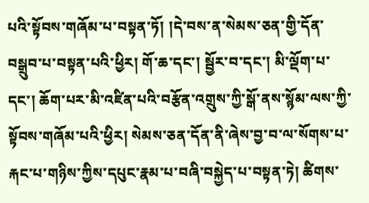པའི་སྟོབས་གཞོམ་པ་བསྟན་ཏོ། །དེ་བས་ན་སེམས་ཅན་གྱི་དོན་བསྒྲུབ་པ་བསྟན་པའི་ཕྱིར། གོ་ཆ་དང་། སྦྱོར་བ་དང་། མི་ལྡོག་པ་དང་། ཆོག་པར་མི་འཛིན་པའི་བརྩོན་འགྲུས་ཀྱི་སྒོ་ནས་སྙོམ་ལས་ཀྱི་སྟོབས་གཞོམ་པའི་ཕྱིར། སེམས་ཅན་དོན་ནི་ཞེས་བྱ་བ་ལ་སོགས་པ་རྐང་པ་གཉིས་ཀྱིས་དཔུང་རྣམ་པ་བཞི་བསྐྱེད་པ་བསྟན་ཏེ། ཚིགས་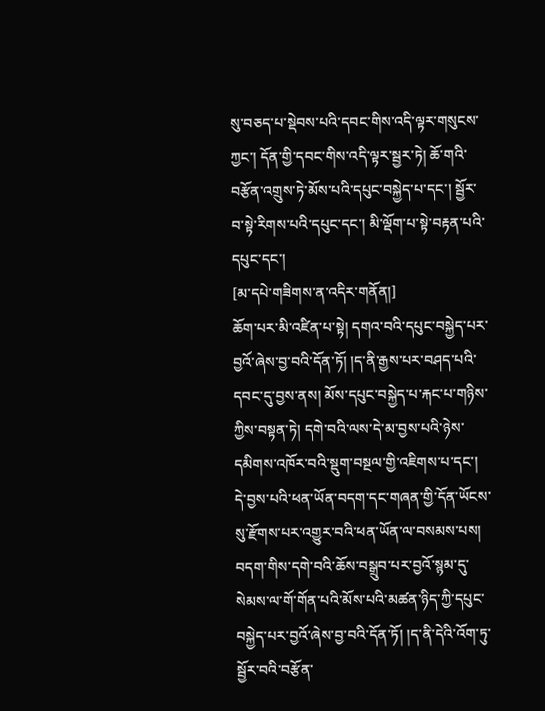སུ་བཅད་པ་སྡེབས་པའི་དབང་གིས་འདི་ལྟར་གསུངས་ཀྱང་། དོན་གྱི་དབང་གིས་འདི་ལྟར་སྦྱར་ཏེ། ཆོ་གའི་བརྩོན་འགྲུས་ཏེ་མོས་པའི་དཔུང་བསྐྱེད་པ་དང་། སྦྱོར་བ་སྟེ་རིགས་པའི་དཔུང་དང་། མི་ལྡོག་པ་སྟེ་བརྟན་པའི་དཔུང་དང་།
[མ་དཔེ་གཟིགས་ན་འདིར་གནོན།]
ཆོག་པར་མི་འཛིན་པ་སྟེ། དགའ་བའི་དཔུང་བསྐྱེད་པར་བྱའོ་ཞེས་བྱ་བའི་དོན་ཏོ། །ད་ནི་རྒྱས་པར་བཤད་པའི་དབང་དུ་བྱས་ནས། མོས་དཔུང་བསྐྱེད་པ་རྐང་པ་གཉིས་ཀྱིས་བསྟན་ཏེ། དགེ་བའི་ལས་དེ་མ་བྱས་པའི་ཉེས་དམིགས་འཁོར་བའི་སྡུག་བསྔལ་གྱི་འཇིགས་པ་དང་། དེ་བྱས་པའི་ཕན་ཡོན་བདག་དང་གཞན་གྱི་དོན་ཡོངས་སུ་རྫོགས་པར་འགྱུར་བའི་ཕན་ཡོན་ལ་བསམས་པས། བདག་གིས་དགེ་བའི་ཆོས་བསྒྲུབ་པར་བྱའོ་སྙམ་དུ་སེམས་ལ་གོ་གོན་པའི་མོས་པའི་མཚན་ཉིད་ཀྱི་དཔུང་བསྐྱེད་པར་བྱའོ་ཞེས་བྱ་བའི་དོན་ཏོ། །ད་ནི་དེའི་འོག་ཏུ་སྦྱོར་བའི་བརྩོན་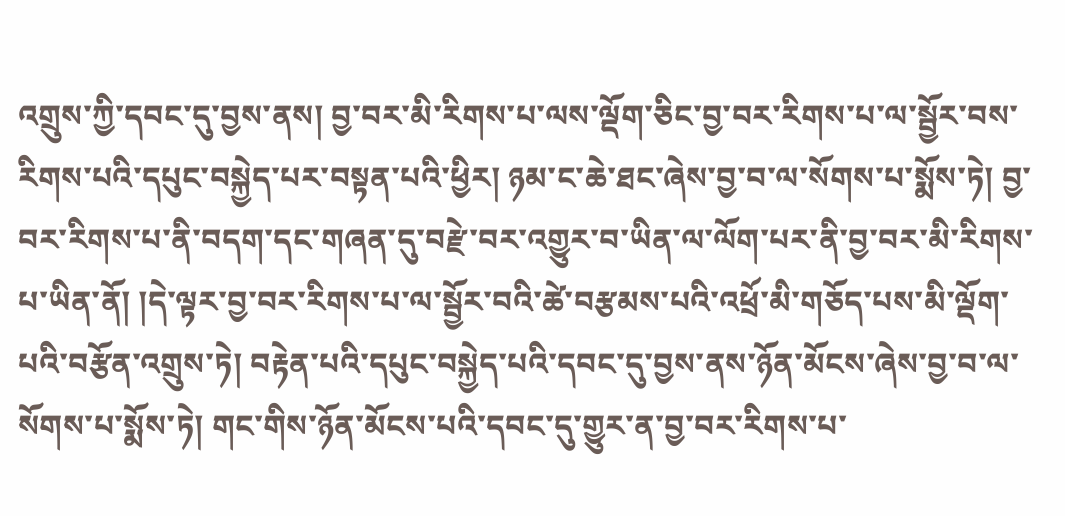འགྲུས་ཀྱི་དབང་དུ་བྱས་ནས། བྱ་བར་མི་རིགས་པ་ལས་ལྡོག་ཅིང་བྱ་བར་རིགས་པ་ལ་སྦྱོར་བས་རིགས་པའི་དཔུང་བསྐྱེད་པར་བསྟན་པའི་ཕྱིར། ཉམ་ང་ཆེ་ཐང་ཞེས་བྱ་བ་ལ་སོགས་པ་སྨོས་ཏེ། བྱ་བར་རིགས་པ་ནི་བདག་དང་གཞན་དུ་བརྫེ་བར་འགྱུར་བ་ཡིན་ལ་ལོག་པར་ནི་བྱ་བར་མི་རིགས་པ་ཡིན་ནོ། །དེ་ལྟར་བྱ་བར་རིགས་པ་ལ་སྦྱོར་བའི་ཚེ་བརྩམས་པའི་འཕྲོ་མི་གཅོད་པས་མི་ལྡོག་པའི་བརྩོན་འགྲུས་ཏེ། བརྟེན་པའི་དཔུང་བསྐྱེད་པའི་དབང་དུ་བྱས་ནས་ཉོན་མོངས་ཞེས་བྱ་བ་ལ་སོགས་པ་སྨོས་ཏེ། གང་གིས་ཉོན་མོངས་པའི་དབང་དུ་གྱུར་ན་བྱ་བར་རིགས་པ་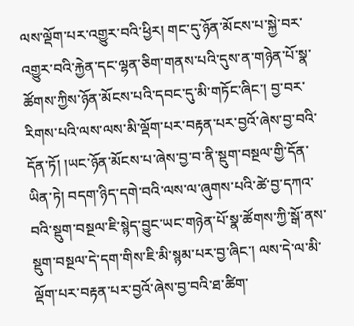ལས་ལྡོག་པར་འགྱུར་བའི་ཕྱིར། གང་དུ་ཉོན་མོངས་པ་སྐྱེ་བར་འགྱུར་བའི་རྐྱེན་དང་ལྷན་ཅིག་གནས་པའི་དུས་ན་གཉེན་པོ་སྣ་ཚོགས་ཀྱིས་ཉོན་མོངས་པའི་དབང་དུ་མི་གཏོང་ཞིང་། བྱ་བར་རིགས་པའི་ལས་ལས་མི་ལྡོག་པར་བརྟན་པར་བྱའོ་ཞེས་བྱ་བའི་དོན་ཏོ། །ཡང་ཉོན་མོངས་པ་ཞེས་བྱ་བ་ནི་སྡུག་བསྔལ་གྱི་དོན་ཡིན་ཏེ། བདག་ཉིད་དགེ་བའི་ལས་ལ་ཞུགས་པའི་ཚེ་བྱ་དཀའ་བའི་སྡུག་བསྔལ་ཇི་སྙེད་བྱུང་ཡང་གཉེན་པོ་སྣ་ཚོགས་ཀྱི་སྒོ་ནས་སྡུག་བསྔལ་དེ་དག་གིས་ཇི་མི་སྙམ་པར་བྱ་ཞིང་། ལས་དེ་ལ་མི་ལྡོག་པར་བརྟན་པར་བྱའོ་ཞེས་བྱ་བའི་ཐ་ཚིག་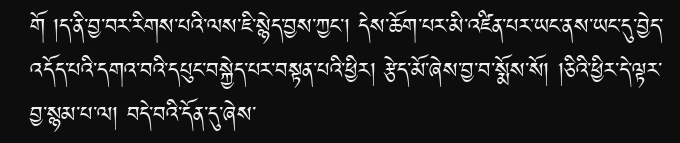གོ །ད་ནི་བྱ་བར་རིགས་པའི་ལས་ཇི་སྙེད་བྱས་ཀྱང་། དེས་ཆོག་པར་མི་འཛིན་པར་ཡང་ནས་ཡང་དུ་བྱེད་འདོད་པའི་དགའ་བའི་དཔུང་བསྐྱེད་པར་བསྟན་པའི་ཕྱིར། རྩེད་མོ་ཞེས་བྱ་བ་སྨོས་སོ། །ཅིའི་ཕྱིར་དེ་ལྟར་བྱ་སྙམ་པ་ལ། བདེ་བའི་དོན་དུ་ཞེས་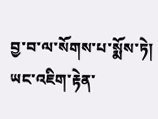བྱ་བ་ལ་སོགས་པ་སྨོས་ཏེ། ཡང་འཇིག་རྟེན་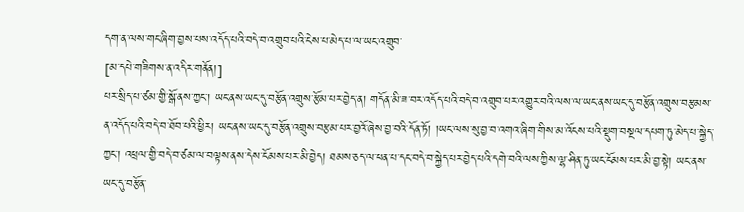དག་ན་ལས་གང་ཞིག་བྱས་པས་འདོད་པའི་བདེ་བ་འགྲུབ་པའི་ངེས་པ་མེད་པ་ལ་ཡང་འགྲུབ་
[མ་དཔེ་གཟིགས་ན་འདིར་གནོན།]
པར་སྲིད་པ་ཙམ་གྱི་སྒོ་ནས་ཀྱང་། ཡང་ནས་ཡང་དུ་བརྩོན་འགྲུས་རྩོམ་པར་བྱེད་ན། གདོན་མི་ཟ་བར་འདོད་པའི་བདེ་བ་འགྲུབ་པར་འགྱུར་བའི་ལས་ལ་ཡང་ནས་ཡང་དུ་བརྩོན་འགྲུས་བརྩམས་ན་འདོད་པའི་བདེ་བ་ཐོབ་པའི་ཕྱིར། ཡང་ནས་ཡང་དུ་བརྩོན་འགྲུས་བརྩམ་པར་བྱའོ་ཞེས་བྱ་བའི་དོན་ཏོ། །ཡང་ལས་སུ་བྱ་བ་འགའ་ཞིག་གིས་མ་འོངས་པའི་སྡུག་བསྔལ་དཔག་ཏུ་མེད་པ་སྐྱེད་ཀྱང་། འཕྲལ་གྱི་བདེ་བ་ཙམ་ལ་བལྟས་ནས་དེས་ངོམས་པར་མི་བྱེད། ཐམས་ཅད་ལ་ཕན་པ་དང་བདེ་བ་སྐྱེད་པར་བྱེད་པའི་དགེ་བའི་ལས་ཀྱིས་ལྷ་ཤིན་ཏུ་ཡང་ངོམས་པར་མི་བྱ་སྟེ། ཡང་ནས་ཡང་དུ་བརྩོན་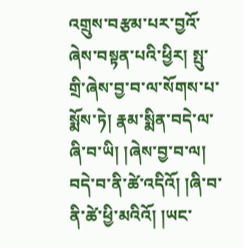འགྲུས་བརྩམ་པར་བྱའོ་ཞེས་བསྟན་པའི་ཕྱིར། སྤུ་གྲི་ཞེས་བྱ་བ་ལ་སོགས་པ་སྨོས་ཏེ། རྣམ་སྨིན་བདེ་ལ་ཞི་བ་ཡི། །ཞེས་བྱ་བ་ལ། བདེ་བ་ནི་ཚེ་འདིའོ། །ཞི་བ་ནི་ཚེ་ཕྱི་མའིའོ། །ཡང་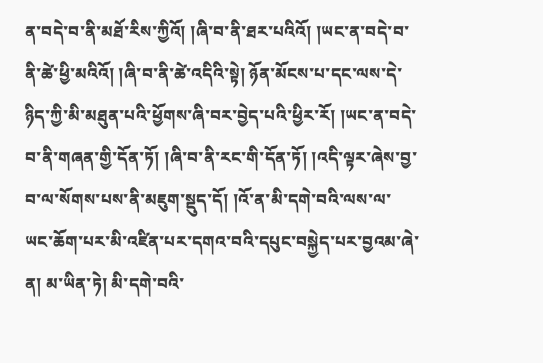ན་བདེ་བ་ནི་མཐོ་རིས་ཀྱིའོ། །ཞི་བ་ནི་ཐར་པའིའོ། །ཡང་ན་བདེ་བ་ནི་ཚེ་ཕྱི་མའིའོ། །ཞི་བ་ནི་ཚེ་འདིའི་སྟེ། ཉོན་མོངས་པ་དང་ལས་དེ་ཉིད་ཀྱི་མི་མཐུན་པའི་ཕྱོགས་ཞི་བར་བྱེད་པའི་ཕྱིར་རོ། །ཡང་ན་བདེ་བ་ནི་གཞན་གྱི་དོན་ཏོ། །ཞི་བ་ནི་རང་གི་དོན་ཏོ། །འདི་ལྟར་ཞེས་བྱ་བ་ལ་སོགས་པས་ནི་མཇུག་སྡུད་དོ། །འོ་ན་མི་དགེ་བའི་ལས་ལ་ཡང་ཆོག་པར་མི་འཛིན་པར་དགའ་བའི་དཔུང་བསྐྱེད་པར་བྱའམ་ཞེ་ན། མ་ཡིན་ཏེ། མི་དགེ་བའི་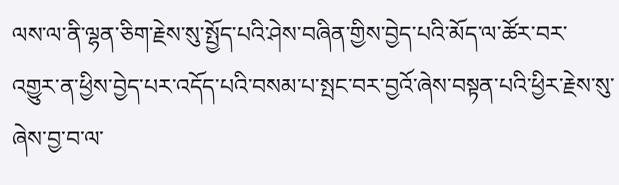ལས་ལ་ནི་ལྷན་ཅིག་རྗེས་སུ་སྤྱོད་པའི་ཤེས་བཞིན་གྱིས་བྱེད་པའི་མོད་ལ་ཚོར་བར་འགྱུར་ན་ཕྱིས་བྱེད་པར་འདོད་པའི་བསམ་པ་སྤང་བར་བྱའོ་ཞེས་བསྟན་པའི་ཕྱིར་རྗེས་སུ་ཞེས་བྱ་བ་ལ་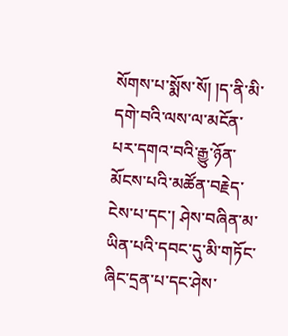སོགས་པ་སྨོས་སོ། །ད་ནི་མི་དགེ་བའི་ལས་ལ་མངོན་པར་དགའ་བའི་རྒྱུ་ཉོན་མོངས་པའི་མཚོན་བརྗེད་ངེས་པ་དང་། ཤེས་བཞིན་མ་ཡིན་པའི་དབང་དུ་མི་གཏོང་ཞིང་དྲན་པ་དང་ཤེས་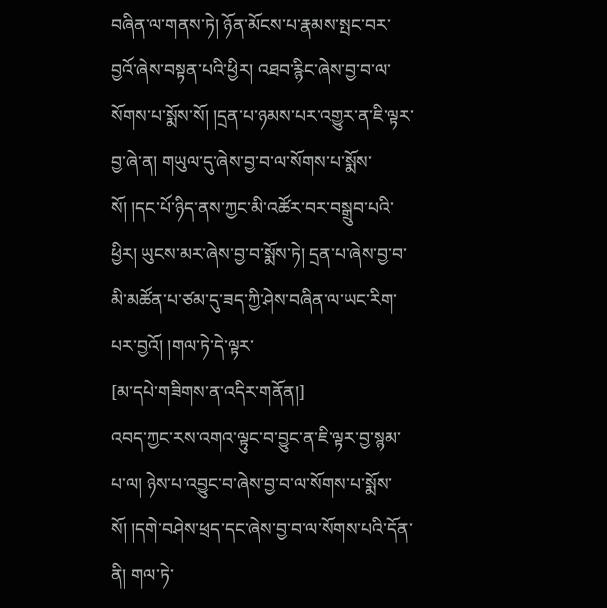བཞིན་ལ་གནས་ཏེ། ཉོན་མོངས་པ་རྣམས་སྤང་བར་བྱའོ་ཞེས་བསྟན་པའི་ཕྱིར། འཐབ་རྙིང་ཞེས་བྱ་བ་ལ་སོགས་པ་སྨོས་སོ། །དྲན་པ་ཉམས་པར་འགྱུར་ན་ཇི་ལྟར་བྱ་ཞེ་ན། གཡུལ་དུ་ཞེས་བྱ་བ་ལ་སོགས་པ་སྨོས་སོ། །དང་པོ་ཉིད་ནས་ཀྱང་མི་འཚོར་བར་བསྒྲུབ་པའི་ཕྱིར། ཡུངས་མར་ཞེས་བྱ་བ་སྨོས་ཏེ། དྲན་པ་ཞེས་བྱ་བ་མི་མཚོན་པ་ཙམ་དུ་ཟད་ཀྱི་ཤེས་བཞིན་ལ་ཡང་རིག་པར་བྱའོ། །གལ་ཏེ་དེ་ལྟར་
[མ་དཔེ་གཟིགས་ན་འདིར་གནོན།]
འབད་ཀྱང་རས་འགའ་ལྟུང་བ་བྱུང་ན་ཇི་ལྟར་བྱ་སྙམ་པ་ལ། ཉེས་པ་འབྱུང་བ་ཞེས་བྱ་བ་ལ་སོགས་པ་སྨོས་སོ། །དགེ་བཤེས་ཕྲད་དང་ཞེས་བྱ་བ་ལ་སོགས་པའི་དོན་ནི། གལ་ཏེ་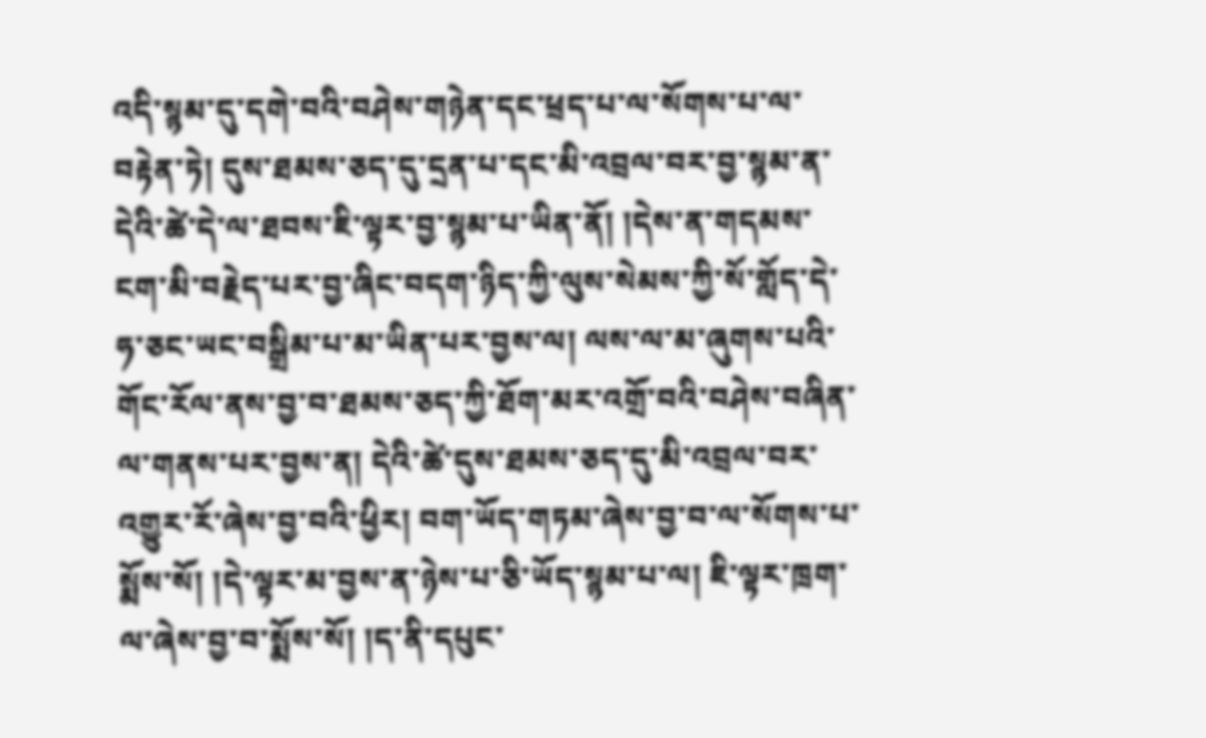འདི་སྙམ་དུ་དགེ་བའི་བཤེས་གཉེན་དང་ཕྲད་པ་ལ་སོགས་པ་ལ་བརྟེན་ཏེ། དུས་ཐམས་ཅད་དུ་དྲན་པ་དང་མི་འབྲལ་བར་བྱ་སྙམ་ན་དེའི་ཚེ་དེ་ལ་ཐབས་ཇི་ལྟར་བྱ་སྙམ་པ་ཡིན་ནོ། །དེས་ན་གདམས་ངག་མི་བརྗེད་པར་བྱ་ཞིང་བདག་ཉིད་ཀྱི་ལུས་སེམས་ཀྱི་སོ་གློད་དེ་ཧ་ཅང་ཡང་བསྒྲིམ་པ་མ་ཡིན་པར་བྱས་ལ། ལས་ལ་མ་ཞུགས་པའི་གོང་རོལ་ནས་བྱ་བ་ཐམས་ཅད་ཀྱི་ཐོག་མར་འགྲོ་བའི་བཤེས་བཞིན་ལ་གནས་པར་བྱས་ན། དེའི་ཚེ་དུས་ཐམས་ཅད་དུ་མི་འབྲལ་བར་འགྱུར་རོ་ཞེས་བྱ་བའི་ཕྱིར། བག་ཡོད་གཏམ་ཞེས་བྱ་བ་ལ་སོགས་པ་སྨོས་སོ། །དེ་ལྟར་མ་བྱས་ན་ཉེས་པ་ཅི་ཡོད་སྙམ་པ་ལ། ཇི་ལྟར་ཁྲག་ལ་ཞེས་བྱ་བ་སྨོས་སོ། །ད་ནི་དཔུང་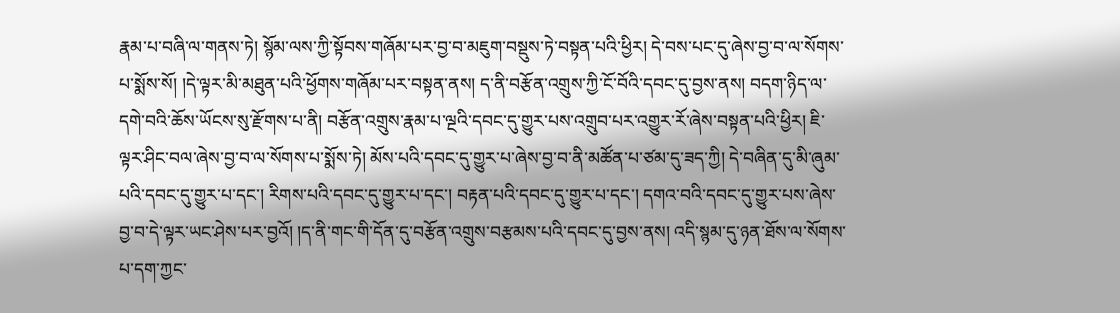རྣམ་པ་བཞི་ལ་གནས་ཏེ། སྙོམ་ལས་ཀྱི་སྟོབས་གཞོམ་པར་བྱ་བ་མཇུག་བསྡུས་ཏེ་བསྟན་པའི་ཕྱིར། དེ་བས་པང་དུ་ཞེས་བྱ་བ་ལ་སོགས་པ་སྨོས་སོ། །དེ་ལྟར་མི་མཐུན་པའི་ཕྱོགས་གཞོམ་པར་བསྟན་ནས། ད་ནི་བརྩོན་འགྲུས་ཀྱི་ངོ་བོའི་དབང་དུ་བྱས་ནས། བདག་ཉིད་ལ་དགེ་བའི་ཆོས་ཡོངས་སུ་རྫོགས་པ་ནི། བརྩོན་འགྲུས་རྣམ་པ་ལྔའི་དབང་དུ་གྱུར་པས་འགྲུབ་པར་འགྱུར་རོ་ཞེས་བསྟན་པའི་ཕྱིར། ཇི་ལྟར་ཤིང་བལ་ཞེས་བྱ་བ་ལ་སོགས་པ་སྨོས་ཏེ། མོས་པའི་དབང་དུ་གྱུར་པ་ཞེས་བྱ་བ་ནི་མཚོན་པ་ཙམ་དུ་ཟད་ཀྱི། དེ་བཞིན་དུ་མི་ཞུམ་པའི་དབང་དུ་གྱུར་པ་དང་། རིགས་པའི་དབང་དུ་གྱུར་པ་དང་། བརྟན་པའི་དབང་དུ་གྱུར་པ་དང་། དགའ་བའི་དབང་དུ་གྱུར་པས་ཞེས་བྱ་བ་དེ་ལྟར་ཡང་ཤེས་པར་བྱའོ། །ད་ནི་གང་གི་དོན་དུ་བརྩོན་འགྲུས་བརྩམས་པའི་དབང་དུ་བྱས་ནས། འདི་སྙམ་དུ་ཉན་ཐོས་ལ་སོགས་པ་དག་ཀྱང་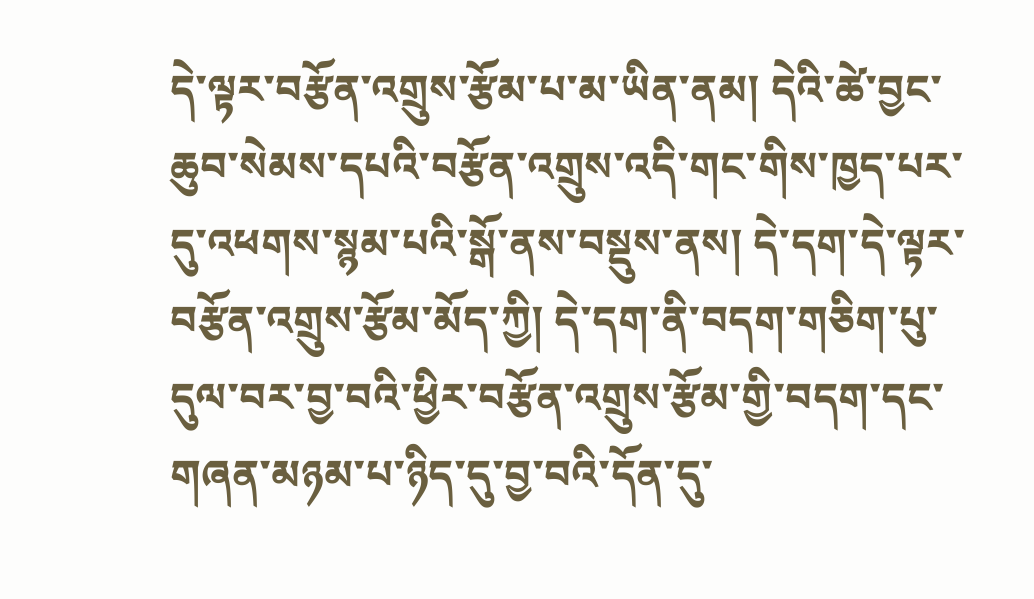དེ་ལྟར་བརྩོན་འགྲུས་རྩོམ་པ་མ་ཡིན་ནམ། དེའི་ཚེ་བྱང་ཆུབ་སེམས་དཔའི་བརྩོན་འགྲུས་འདི་གང་གིས་ཁྱད་པར་དུ་འཕགས་སྙམ་པའི་སྒོ་ནས་བསྡུས་ནས། དེ་དག་དེ་ལྟར་བརྩོན་འགྲུས་རྩོམ་མོད་ཀྱི། དེ་དག་ནི་བདག་གཅིག་པུ་དུལ་བར་བྱ་བའི་ཕྱིར་བརྩོན་འགྲུས་རྩོམ་གྱི་བདག་དང་གཞན་མཉམ་པ་ཉིད་དུ་བྱ་བའི་དོན་དུ་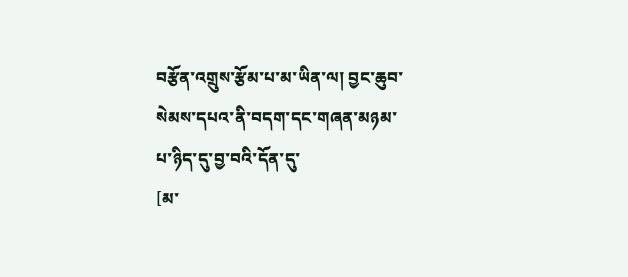བརྩོན་འགྲུས་རྩོམ་པ་མ་ཡིན་ལ། བྱང་ཆུབ་སེམས་དཔའ་ནི་བདག་དང་གཞན་མཉམ་པ་ཉིད་དུ་བྱ་བའི་དོན་དུ་
[མ་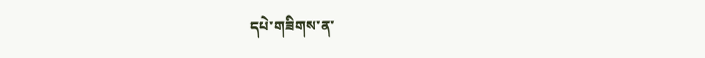དཔེ་གཟིགས་ན་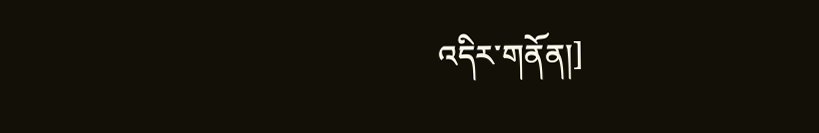འདིར་གནོན།]